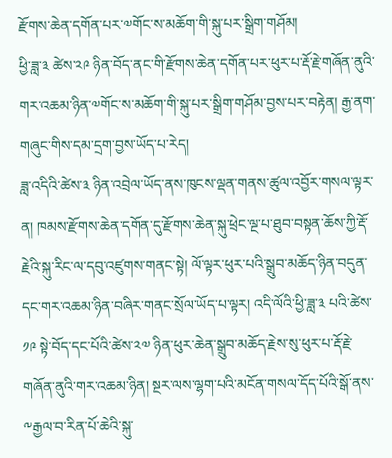རྫོགས་ཆེན་དགོན་པར་༧གོང་ས་མཆོག་གི་སྐུ་པར་སྒྲིག་གཤོམ།
ཕྱི་ཟླ་༣ ཚེས་༢༩ ཉིན་བོད་ནང་གི་རྫོགས་ཆེན་དགོན་པར་ཕུར་པ་རྡོ་རྗེ་གཞོན་ནུའི་གར་འཆམ་ཉིན་༧གོང་ས་མཆོག་གི་སྐུ་པར་སྒྲིག་གཤོམ་བྱས་པར་བརྟེན། རྒྱ་ནག་གཞུང་གིས་དམ་དྲག་བྱས་ཡོད་པ་རེད།
ཟླ་འདིའི་ཚེས་༣ ཉིན་འབྲེལ་ཡོད་ནས་ཁུངས་ལྡན་གནས་ཚུལ་འབྱོར་གསལ་ལྟར་ན། ཁམས་རྫོགས་ཆེན་དགོན་དུ་རྫོགས་ཆེན་སྐུ་ཕྲེང་ལྔ་པ་ཐུབ་བསྟན་ཆོས་ཀྱི་རྡོ་རྗེའི་སྐུ་རིང་ལ་དབུ་འཛུགས་གནང་སྟེ། ལོ་ལྟར་ཕུར་པའི་སྒྲུབ་མཆོད་ཉིན་བདུན་དང་གར་འཆམ་ཉིན་བཞིར་གནང་སྲོལ་ཡོད་པ་ལྟར། འདི་ལོའི་ཕྱི་ཟླ་༣ པའི་ཚེས་༡༩ སྟེ་བོད་དང་པོའི་ཚེས་༢༧ ཉིན་ཕུར་ཆེན་སྒྲུབ་མཆོད་རྗེས་སུ་ཕུར་པ་རྡོ་རྗེ་གཞོན་ནུའི་གར་འཆམ་ཉིན། སྔར་ལས་ལྷག་པའི་མངོན་གསལ་དོད་པོའི་སྒོ་ནས་༸རྒྱལ་བ་རིན་པོ་ཆེའི་སྐུ་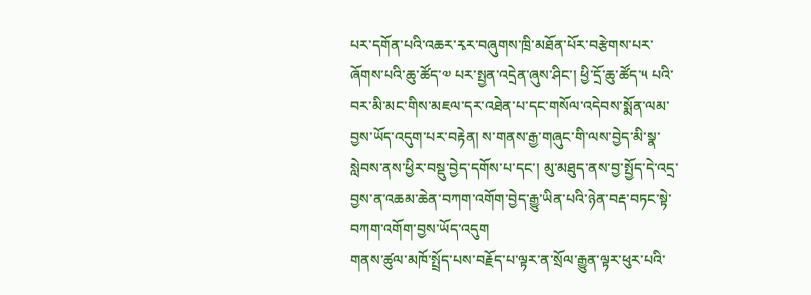པར་དགོན་པའི་འཆར་རྭར་བཞུགས་ཁྲི་མཐོན་པོར་བརྩེགས་པར་ཞོགས་པའི་ཆུ་ཚོད་༧ པར་སྤྱན་འདྲེན་ཞུས་ཤིང་། ཕྱི་དྲོ་ཆུ་ཚོད་༥ པའི་བར་མི་མང་གིས་མཇལ་དར་འཐེན་པ་དང་གསོལ་འདེབས་སྨོན་ལམ་བྱས་ཡོད་འདུག་པར་བརྟེན། ས་གནས་རྒྱ་གཞུང་གི་ལས་བྱེད་མི་སྣ་སླེབས་ནས་ཕྱིར་བསྡུ་བྱེད་དགོས་པ་དང་། མུ་མཐུད་ནས་བྱ་སྤྱོད་དེ་འདྲ་བྱས་ན་འཆམ་ཆེན་བཀག་འགོག་བྱེད་རྒྱུ་ཡིན་པའི་ཉེན་བརྡ་བཏང་སྟེ་བཀག་འགོག་བྱས་ཡོད་འདུག
གནས་ཚུལ་མཁོ་སྤྲོད་པས་བརྗོད་པ་ལྟར་ན་སྲོལ་རྒྱུན་ལྟར་ཕུར་པའི་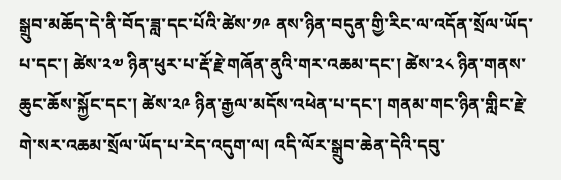སྒྲུབ་མཆོད་དེ་ནི་བོད་ཟླ་དང་པོའི་ཚེས་༡༩ ནས་ཉིན་བདུན་གྱི་རིང་ལ་འདོན་སྲོལ་ཡོད་པ་དང་། ཚེས་༢༧ ཉིན་ཕུར་པ་རྡོ་རྗེ་གཞོན་ནུའི་གར་འཆམ་དང་། ཚེས་༢༨ ཉིན་གནས་ཆུང་ཆོས་སྐྱོང་དང་། ཚེས་༢༩ ཉིན་རྒྱལ་མདོས་འཕེན་པ་དང་། གནམ་གང་ཉིན་གླིང་རྗེ་གེ་སར་འཆམ་སྲོལ་ཡོད་པ་རེད་འདུག་ལ། འདི་ལོར་སྒྲུབ་ཆེན་དེའི་དབུ་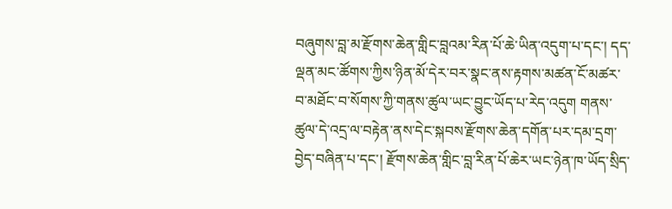བཞུགས་བླ་མ་རྫོགས་ཆེན་གླིང་བླའམ་རིན་པོ་ཆེ་ཡིན་འདུག་པ་དང་། དད་ལྡན་མང་ཚོགས་ཀྱིས་ཉིན་མོ་དེར་བར་སྣང་ནས་རྟགས་མཚན་ངོ་མཚར་བ་མཐོང་བ་སོགས་ཀྱི་གནས་ཚུལ་ཡང་བྱུང་ཡོད་པ་རེད་འདུག གནས་ཚུལ་དེ་འདྲ་ལ་བརྟེན་ནས་དེང་སྐབས་རྫོགས་ཆེན་དགོན་པར་དམ་དྲག་བྱེད་བཞིན་པ་དང་། རྫོགས་ཆེན་གླིང་བླ་རིན་པོ་ཆེར་ཡང་ཉེན་ཁ་ཡོད་སྲིད་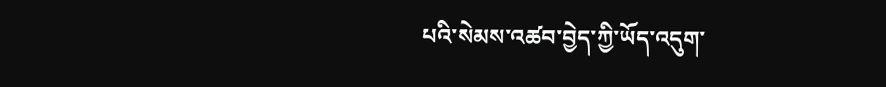པའི་སེམས་འཚབ་བྱེད་ཀྱི་ཡོད་འདུག་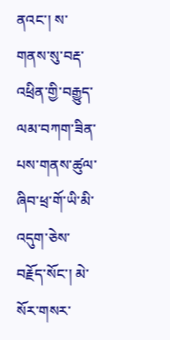ནའང་། ས་གནས་སུ་བརྡ་འཕྲིན་གྱི་བརྒྱུད་ལམ་བཀག་ཟིན་པས་གནས་ཚུལ་ཞིབ་ཕྲ་གོ་ཡི་མི་འདུག་ཅེས་བརྗོད་སོང་། མེ་སོར་གསར་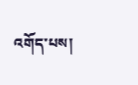འགོད་པས།